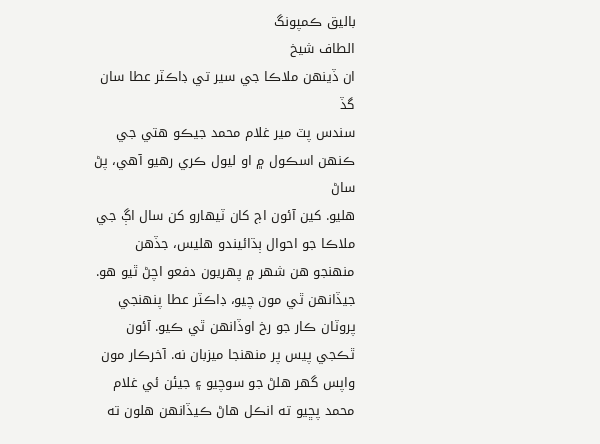باليق ڪمپونگ
الطاف شيخ
ان ڏينهن ملاڪا جي سير تي ڊاڪٽر عطا سان گڏ
سندس پٽ مير غلام محمد جيڪو هتي جي ڪنهن اسڪول ۾ او ليول ڪري رهيو آهي، پڻ ساڻ
هليو. کين آئون اڄ کان ٽيهارو کن سال اڳ جي ملاڪا جو احوال ٻڌائيندو هليس، جڏهن
منهنجو هن شهر ۾ پهريون دفعو اچڻ ٿيو هو. جيڏانهن ٿي مون چيو، ڊاڪٽر عطا پنهنجي
پروٽان ڪار جو رخ اوڏانهن ٿي ڪيو. آئون ٿڪجي پيس پر منهنجا ميزبان نه. آخرڪار مون
واپس گهر هلڻ جو سوچيو ۽ جيئن ئي غلام محمد پڇيو ته انڪل هاڻ ڪيڏانهن هلون ته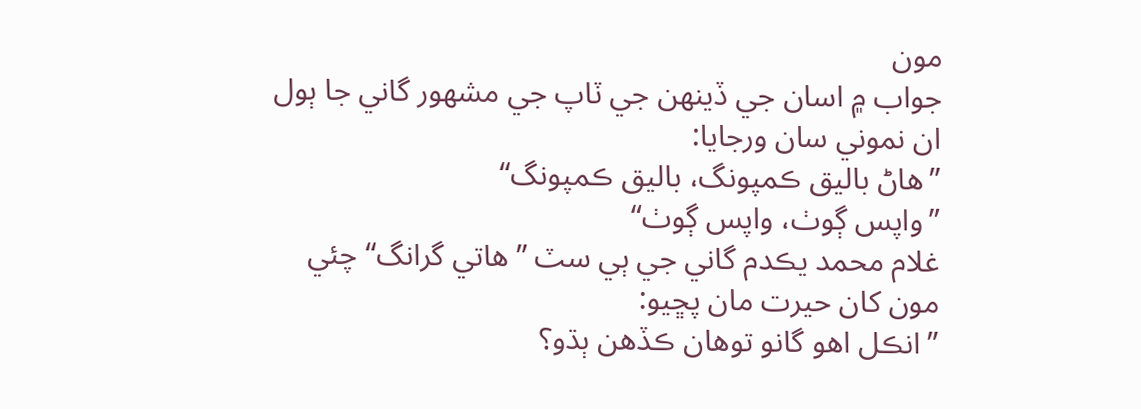مون
جواب ۾ اسان جي ڏينهن جي ٽاپ جي مشهور گاني جا ٻول ان نموني سان ورجايا:
”هاڻ باليق ڪمپونگ، باليق ڪمپونگ“
”واپس ڳوٺ، واپس ڳوٺ“
غلام محمد يڪدم گاني جي ٻي سٽ ”هاتي گرانگ“ چئي
مون کان حيرت مان پڇيو:
”انڪل اهو گانو توهان ڪڏهن ٻڌو؟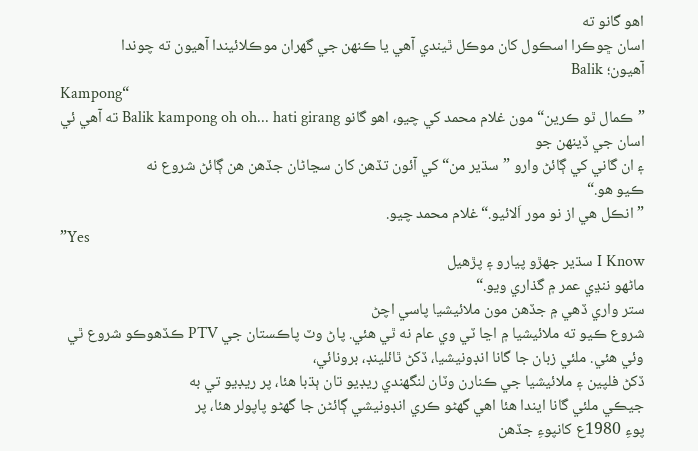اهو گانو ته
اسان ڇوڪرا اسڪول کان موڪل ٿيندي آهي يا ڪنهن جي گهران موڪلائيندا آهيون ته چوندا
آهيون؛ Balik
Kampong“
”ڪمال ٿو ڪرين“ مون غلام محمد کي چيو، اهو گانو Balik kampong oh oh... hati girang ته آهي ئي اسان جي ڏينهن جو
۽ ان گاني کي ڳائڻ وارو ”سڌير من“ کي آئون تڏهن کان سڃاڻان جڏهن هن ڳائڻ شروع نه
ڪيو هو.“
”انڪل هي از نو مور اَلائيو.“ غلام محمد چيو.
”Yes
I Know سڌير جهڙو پيارو ۽ پڙهيل
ماڻهو ننڍي عمر ۾ گذاري ويو.“
ستر واري ڏهي ۾ جڏهن مون ملائيشيا پاسي اچڻ
شروع ڪيو ته ملائيشيا ۾ اڃا ٽي وي عام نه ٿي هئي. پاڻ وٽ پاڪستان جي PTV ڪڏهوڪو شروع ٿي وئي هئي. ملئي زبان جا گانا انڊونيشيا، ڏکڻ ٿائلينڊ، برونائي،
ڏکڻ فلپين ۽ ملائيشيا جي ڪنارن وٽان لنگهندي ريڊيو تان ٻڌبا هئا، پر ريڊيو تي به
جيڪي ملئي گانا ايندا هئا اهي گهڻو ڪري انڊونيشي ڳائڻن جا گهڻو پاپولر هئا، پر
پوءِ 1980ع کانپوءِ جڏهن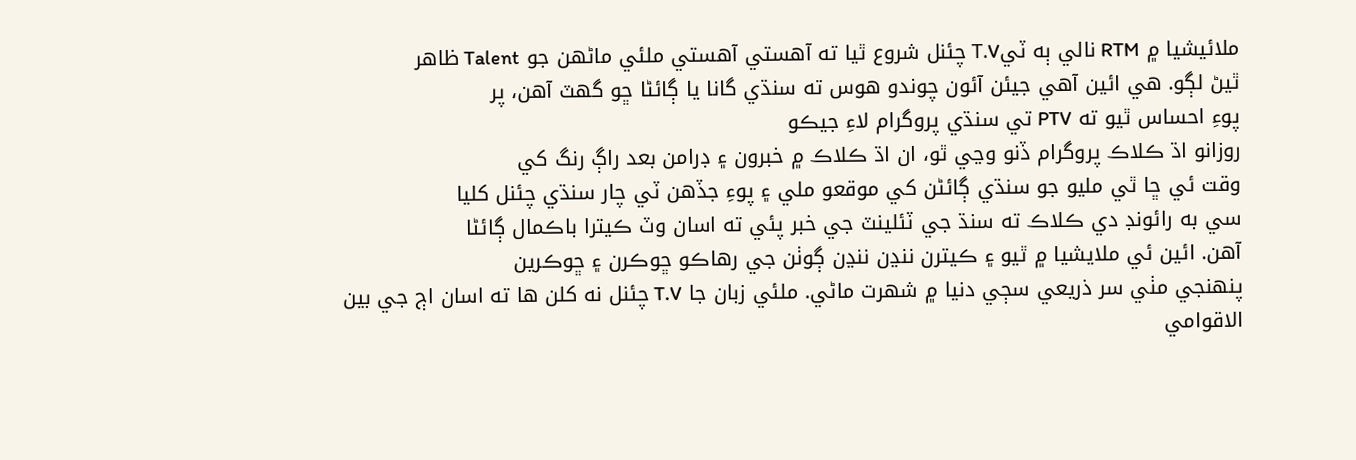ملائيشيا ۾ RTM نالي ٻه ٽيT.V چئنل شروع ٿيا ته آهستي آهستي ملئي ماڻهن جو Talent ظاهر
ٿيڻ لڳو. هي ائين آهي جيئن آئون چوندو هوس ته سنڌي گانا يا ڳائڻا ڇو گهٽ آهن، پر
پوءِ احساس ٿيو ته PTV تي سنڌي پروگرام لاءِ جيڪو
روزانو اڌ ڪلاڪ پروگرام ڏنو وڃي ٿو، ان اڌ ڪلاڪ ۾ خبرون ۽ ڊرامن بعد راڳ رنگ کي
وقت ئي ڇا ٿي مليو جو سنڌي ڳائڻن کي موقعو ملي ۽ پوءِ جڏهن ٽي چار سنڌي چئنل کليا
سي به رائونڊ دي ڪلاڪ ته سنڌ جي ٽئلينٽ جي خبر پئي ته اسان وٽ ڪيترا باڪمال ڳائڻا
آهن. ائين ئي ملايشيا ۾ ٿيو ۽ ڪيترن ننڍن ننڍن ڳوٺن جي رهاڪو ڇوڪرن ۽ ڇوڪرين
پنهنجي مٺي سر ذريعي سڄي دنيا ۾ شهرت ماڻي. ملئي زبان جا T.V چئنل نه کلن ها ته اسان اڄ جي بين الاقوامي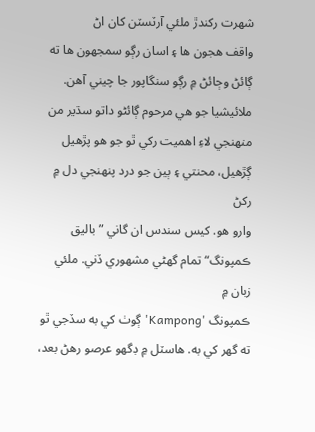شهرت رکندڙ ملئي آرٽسٽن کان اڻ
واقف هجون ها ۽ اسان رڳو سمجهون ها ته ڳائڻ وڄائڻ ۾ رڳو سنگاپور جا چيني آهن.
ملائيشيا جو هي مرحوم ڳائڻو داتو سڌير من
منهنجي لاءِ اهميت رکي ٿو جو هو پڙهيل ڳڙهيل، محنتي ۽ ٻين جو درد پنهنجي دل ۾ رکڻ
وارو هو. کيس سندس ان گاني ”باليق ڪمپونگ“ تمام گهڻي مشهوري ڏني. ملئي زبان ۾
ڪمپونگ 'Kampong' ڳوٺ کي به سڏجي ٿو ته گهر کي به. هاسٽل ۾ ڊگهو عرصو رهڻ بعد،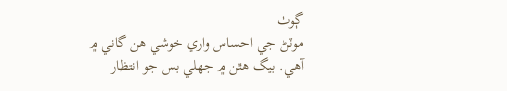ڳوٺ
موٽڻ جي احساس واري خوشي هن گاني ۾ آهي. بيگ هٿن ۾ جهلي بس جو انتظار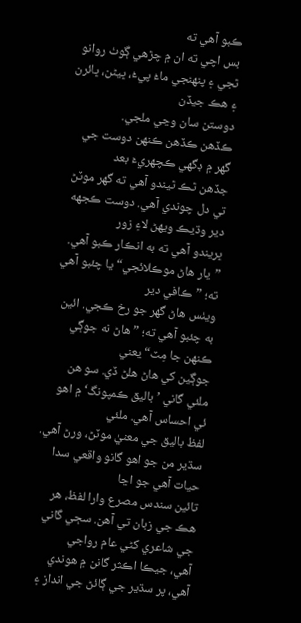ڪبو آهي ته
بس اچي ته ان ۾ چڙهي ڳوٺ روانو ٿجي ۽ پنهنجي ماءُ پيءُ، ڀيڻن، ڀائرن ۽ هڪ جيڏن
دوستن سان وڃي ملجي.
ڪڏهن ڪڏهن ڪنهن دوست جي گهر ۾ ڊگهي ڪچهريءَ بعد
جڏهن ٿڪ ٿيندو آهي ته گهر موٽڻ تي دل چوندي آهي. دوست ڪجهه دير وڌيڪ ويهڻ لاءِ زور
ڀريندو آهي ته به انڪار ڪبو آهي. ”يار هاڻ موڪلائجي“ يا چئبو آهي ته؛ ”ڪافي دير
ويٺس هاڻ گهر جو رخ ڪجي. ائين به چئبو آهي ته؛ ”هاڻ نه جوڳي ڪنهن جا مِٽ“ يعني
جوڳين کي هاڻ هلڻ ڏي. سو هن ملئي گاني ’باليق ڪمپونگ‘ ۾ اهو ئي احساس آهي. ملئي
لفظ باليق جي معنيٰ موٽڻ، ورڻ آهي. سڌير من جو اهو گانو واقعي سدا حيات آهي جو اڃا
تائين سندس مصرع وارا لفظ، هر هڪ جي زبان تي آهن. سڄي گاني جي شاعري کڻي عام رواجي
آهي، جيڪا اڪثر گانن ۾ هوندي آهي، پر سڌير جي ڳائڻ جي انداز ۽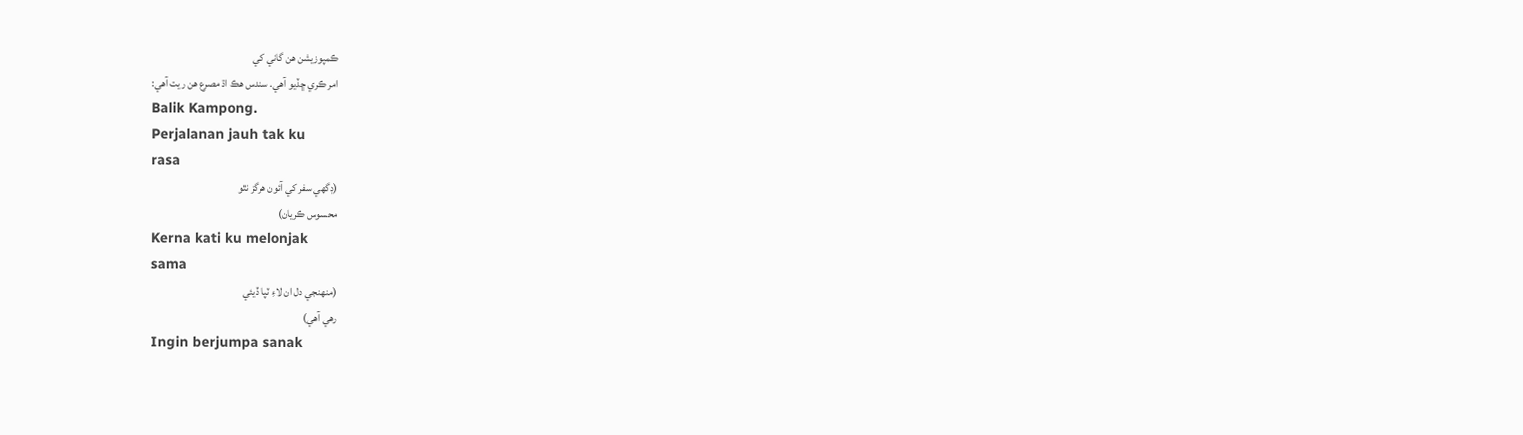ڪمپوزيشن هن گاني کي
امر ڪري ڇڏيو آهي. سندس هڪ اڌ مصرع هن ريت آهي:
Balik Kampong.
Perjalanan jauh tak ku
rasa
(ڊگهي سفر کي آئون هرگز نٿو
محسوس ڪريان)
Kerna kati ku melonjak
sama
(منهنجي دل ان لاءِ ٽپا ڏيئي
رهي آهي)
Ingin berjumpa sanak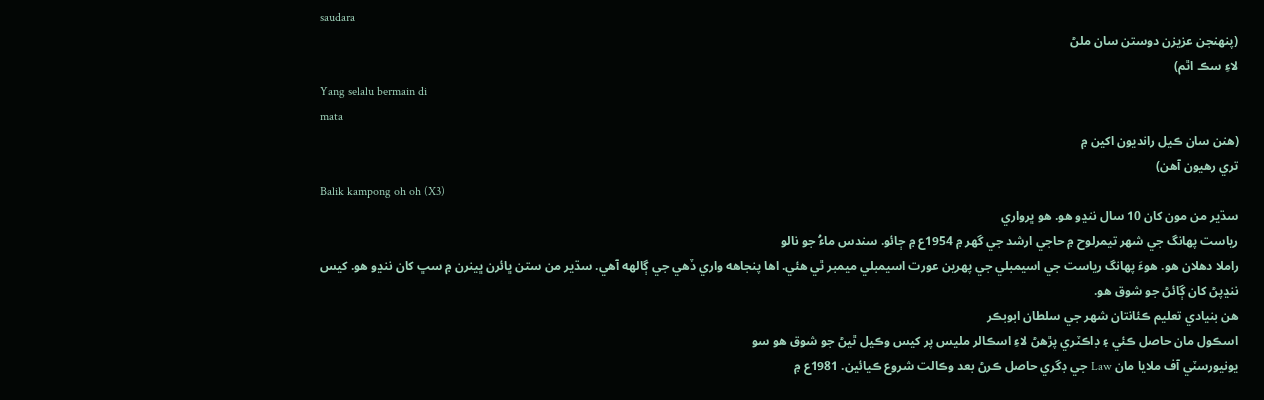saudara
(پنهنجن عزيزن دوستن سان ملڻ
لاءِ سڪ اٿم)
Yang selalu bermain di
mata
(هنن سان ڪيل رانديون اکين ۾
تري رهيون آهن)
Balik kampong oh oh (X3)
سڌير من مون کان 10 سال ننڍو هو. هو ڀرواري
رياست پهانگ جي شهر تيمرلوح ۾ حاجي ارشد جي گهر ۾ 1954ع ۾ ڄائو. سندس ماءُ جو نالو
راملا دهلان هو. هوءَ پهانگ رياست جي اسيمبلي جي پهرين عورت اسيمبلي ميمبر ٿي هئي. اها پنجاهه واري ڏهي جي ڳالهه آهي. سڌير من ستن ڀائرن ڀينرن ۾ سڀ کان ننڍو هو. کيس
ننڍپڻ کان ڳائڻ جو شوق هو.
هن بنيادي تعليم ڪئانتان شهر جي سلطان ابوبڪر
اسڪول مان حاصل ڪئي ۽ ڊاڪٽري پڙهڻ لاءِ اسڪالر مليس پر کيس وڪيل ٿيڻ جو شوق هو سو
يونيورسٽي آف ملايا مان Law جي ڊگري حاصل ڪرڻ بعد وڪالت شروع ڪيائين. 1981ع ۾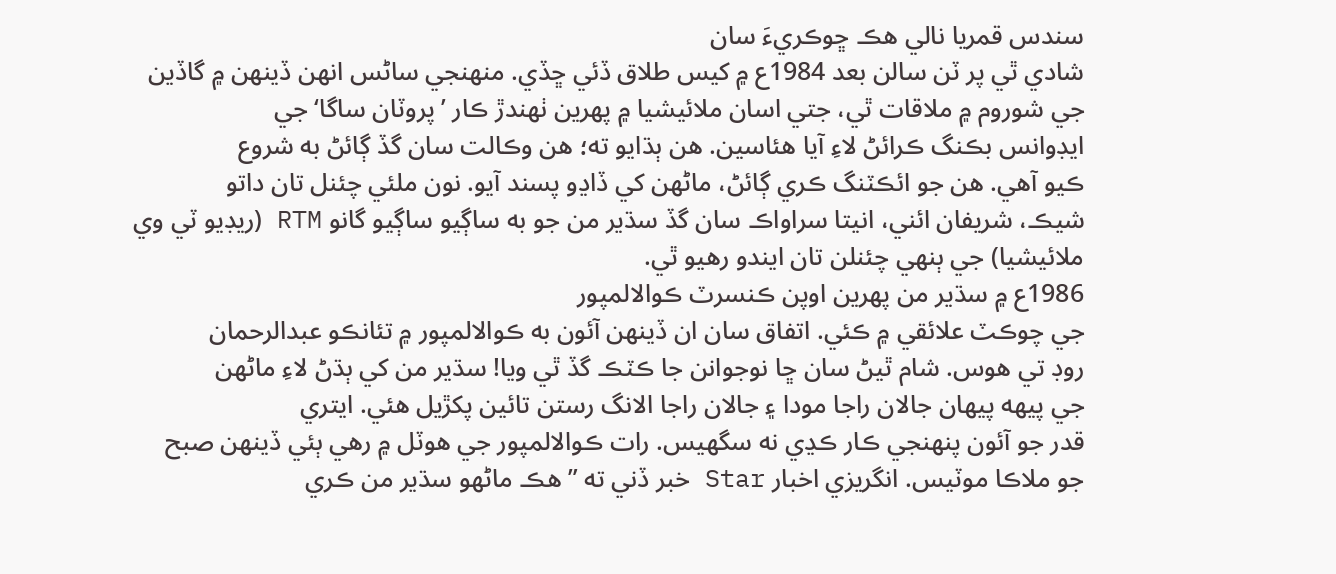سندس قمريا نالي هڪ ڇوڪريءَ سان
شادي ٿي پر ٽن سالن بعد 1984ع ۾ کيس طلاق ڏئي ڇڏي. منهنجي ساڻس انهن ڏينهن ۾ گاڏين
جي شوروم ۾ ملاقات ٿي، جتي اسان ملائيشيا ۾ پهرين ٺهندڙ ڪار ’پروٽان ساگا‘ جي
ايڊوانس بڪنگ ڪرائڻ لاءِ آيا هئاسين. هن ٻڌايو ته؛ هن وڪالت سان گڏ ڳائڻ به شروع
ڪيو آهي. هن جو ائڪٽنگ ڪري ڳائڻ، ماڻهن کي ڏاڍو پسند آيو. نون ملئي چئنل تان داتو
شيڪ، شريفان ائني، انيتا سراواڪ سان گڏ سڌير من جو به ساڳيو ساڳيو گانو RTM (ريڊيو ٽي وي ملائيشيا) جي ٻنهي چئنلن تان ايندو رهيو ٿي.
1986ع ۾ سڌير من پهرين اوپن ڪنسرٽ ڪوالالمپور
جي چوڪٽ علائقي ۾ ڪئي. اتفاق سان ان ڏينهن آئون به ڪوالالمپور ۾ تئانڪو عبدالرحمان
روڊ تي هوس. شام ٿيڻ سان ڇا نوجوانن جا ڪٽڪ گڏ ٿي ويا! سڌير من کي ٻڌڻ لاءِ ماڻهن
جي پيهه پيهان جالان راجا مودا ۽ جالان راجا الانگ رستن تائين پکڙيل هئي. ايتري
قدر جو آئون پنهنجي ڪار ڪڍي نه سگهيس. رات ڪوالالمپور جي هوٽل ۾ رهي ٻئي ڏينهن صبح
جو ملاڪا موٽيس. انگريزي اخبار Star خبر ڏني ته ”هڪ ماڻهو سڌير من ڪري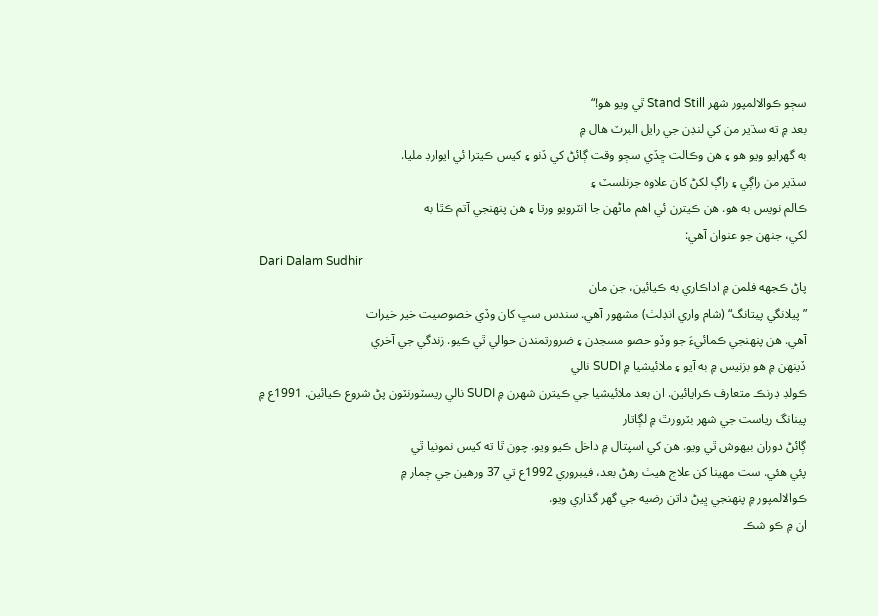سڄو ڪوالالمپور شهر Stand Still ٿي ويو هو!“
بعد ۾ ته سڌير من کي لنڊن جي رايل البرٽ هال ۾
به گهرايو ويو هو ۽ هن وڪالت ڇڏي سڄو وقت ڳائڻ کي ڏنو ۽ کيس ڪيترا ئي ايوارڊ مليا.
سڌير من راڳي ۽ راڳ لکڻ کان علاوه جرنلسٽ ۽
ڪالم نويس به هو. هن ڪيترن ئي اهم ماڻهن جا انٽرويو ورتا ۽ هن پنهنجي آتم ڪٿا به
لکي، جنهن جو عنوان آهي:
Dari Dalam Sudhir
پاڻ ڪجهه فلمن ۾ اداڪاري به ڪيائين، جن مان
”پيلانگي پيتانگ“ (شام واري انڊلٺ) مشهور آهي. سندس سڀ کان وڏي خصوصيت خير خيرات
آهي. هن پنهنجي ڪمائيءَ جو وڏو حصو مسجدن ۽ ضرورتمندن حوالي ٿي ڪيو. زندگي جي آخري
ڏينهن ۾ هو بزنيس ۾ به آيو ۽ ملائيشيا ۾ SUDI نالي
ڪولڊ ڊرنڪ متعارف ڪرايائين. ان بعد ملائيشيا جي ڪيترن شهرن ۾ SUDI نالي ريسٽورنٽون پڻ شروع ڪيائين. 1991ع ۾ پينانگ رياست جي شهر بٽرورٿ ۾ لڳاتار
ڳائڻ دوران بيهوش ٿي ويو. هن کي اسپتال ۾ داخل ڪيو ويو. چون ٿا ته کيس نمونيا ٿي
پئي هئي. ست مهينا کن علاج هيٺ رهڻ بعد، فيبروري 1992ع تي 37 ورهين جي ڄمار ۾
ڪوالالمپور ۾ پنهنجي ڀيڻ داتن رضيه جي گهر گذاري ويو.
ان ۾ ڪو شڪ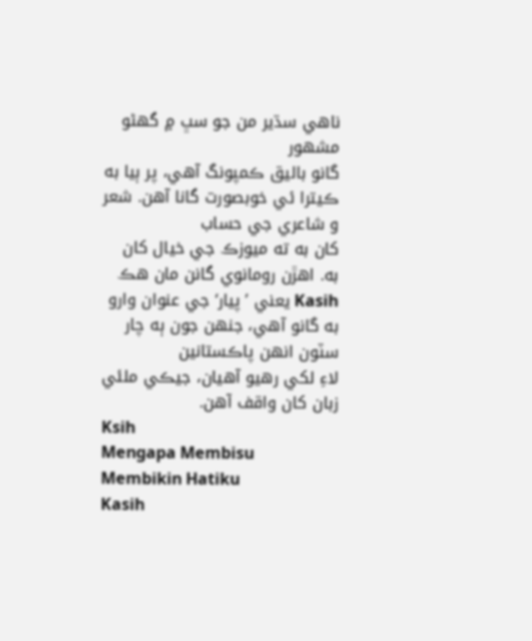ناهي سڌير من جو سڀ ۾ گهڻو مشهور
گانو باليق ڪمپونگ آهي، پر ٻيا به ڪيترا ئي خوبصورت گانا آهن. شعر و شاعري جي حساب
کان به ته ميوزڪ جي خيال کان به. اهڙن رومانوي گانن مان هڪ Kasih يعني ’پيار‘ جي عنوان وارو به گانو آهي، جنهن جون ٻه چار سٽون انهن پاڪستانين
لاءِ لکي رهيو آهيان، جيڪي ملئي زبان کان واقف آهن.
Ksih
Mengapa Membisu
Membikin Hatiku
Kasih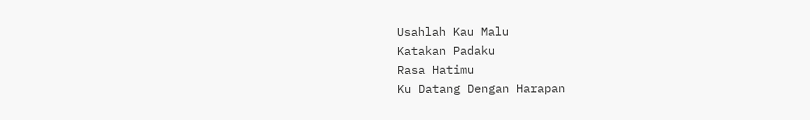Usahlah Kau Malu
Katakan Padaku
Rasa Hatimu
Ku Datang Dengan Harapan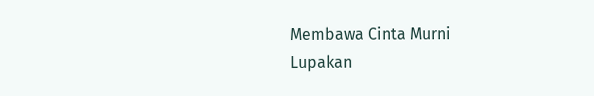Membawa Cinta Murni
Lupakan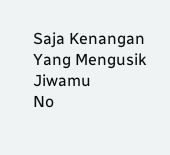Saja Kenangan
Yang Mengusik Jiwamu
No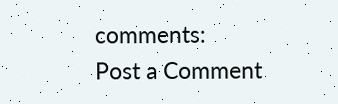comments:
Post a Comment